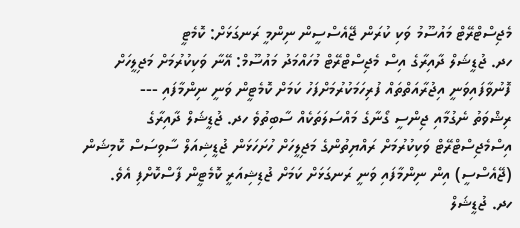މެޖިސްޓްރޭޓް މައުސޫމު ވަކި ކުރަން ޖޭއެސްސީން ނިންމީ ރަނގަޅަށް: ކޮމެޓީ
ހދ. ޖުޑީޝަލް ދާއިރާގެ އިސް މެޖިސްޓްރޭޓް މުހައްމަދު މައުސޫމް: އޭނާ ވަކިކުރުމަށް މަޖިލީހަށް ފޮނުވާފައިވަނީ އިޖުރާއަތްތައް ފުރިހަމަކުރުމަށްފަހު ކަމަށް ކޮމެޓީން ވަނީ ނިންމާފައި ---
ރިޝްވަތު ނެގުމާއި ޖިންސީ ގޯނާގެ މައްސަލަތަކެއް ސާބިތުވެ ހދ. ޖުޑީޝަލް ދާއިރާގެ އިސްމެޖިސްޓްރޭޓް ވަކިކުރުމަށް ރައްޔިތުންގެ މަޖިލީހަށް ހުށަހަޅަން ޖުޑީޝިއަލް ސާވިސަސް ކޮމިޝަން (ޖޭއެސްސީ) އިން ނިންމާފައި ވަނީ ރަނގަޅަށް ކަމަށް ޖުޑިޝިއަރީ ކޮމެޓީން ފާސްކޮށްފި އެވެ.
ހދ. ޖުޑީޝަލް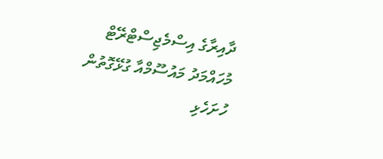ދާއިރާގެ އިސްމެޖިސްޓްރޭޓް މުހައްމަދު މައުސޫމްއާ ގުޅޭގޮތުން ހުށަހެޅި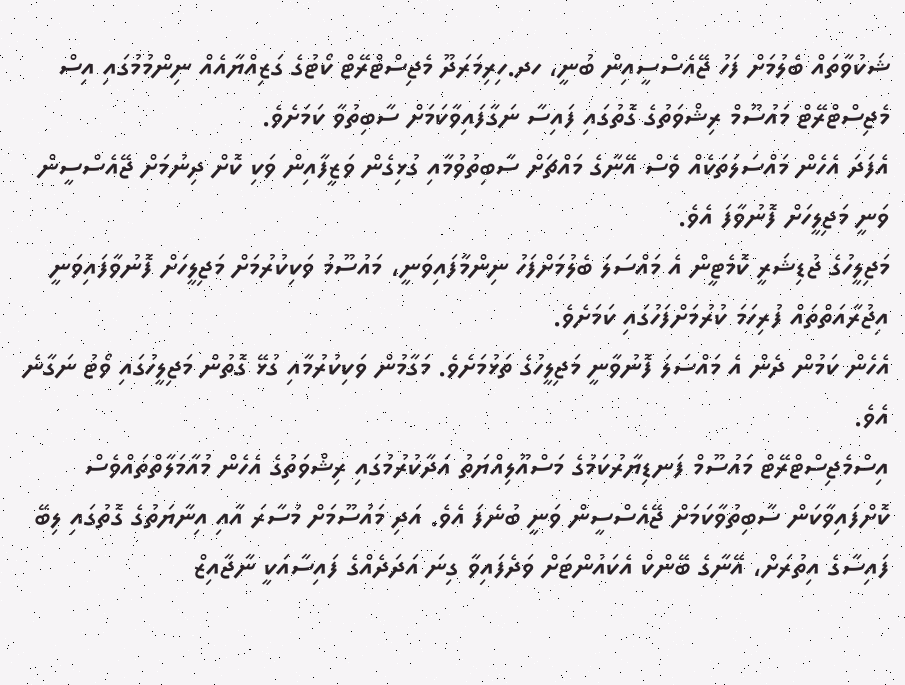ޝަކުވާތައް ބެލުމަށް ފަހު ޖޭއެސްސީއިން ބުނީ، ހދ.ހިރިމަރަދޫ މެޖިސްޓްރޭޓް ކޯޓުގެ ގަޒިއްޔާއެއް ނިންމުމުގައި އިސް މެޖިސްޓްރޭޓް މައުސޫމް ރިޝްވަތުގެ ގޮތުގައި ފައިސާ ނަގާފައިވާކަމަށް ސާބިތުވާ ކަމަށެވެ.
އެފަދަ އެހެން މައްސަލަތަކެއް ވެސް އޭނާގެ މައްޗަށް ސާބިތުވުމާއި ގުޅިގެން ވަޒީފާއިން ވަކި ކޮށް ދިނުމަށް ޖޭއެސްސީން ވަނީ މަޖިލީހަށް ފޮނުވާފަ އެވެ.
މަޖިލީހުގެ ޖުޑިޝަރީ ކޮމެޓީން އެ މައްސަލަ ބެލުމަށްފަހު ނިންމާފައިވަނީ، މައުސޫމު ވަކިކުރުމަށް މަޖިލީހަށް ފޮނުވާފައިވަނީ އިޖުރާއަތްތައް ފުރިހަމަ ކުރުމަށްފަހުގައި ކަމަށެވެ.
އެހެން ކަމުން ދެން އެ މައްސަލަ ފޮނުވާނީ މަޖިލީހުގެ ތަޅުމަށެވެ. މަގާމުން ވަކިކުރުމާއި ގުޅޭ ގޮތުން މަޖިލީހުގައި ވޯޓު ނަގާނެ އެވެ.
އިސްމެޖިސްޓްރޭޓް މައުސޫމް ފަނޑިޔާރުކަމުގެ މަސްއޫލިއްޔަތު އަދާކުރުމުގައި ރިޝްވަތުގެ އެހެން މުއާމަލާތްތައްވެސް ކޮށްފައިވާކަން ސާބިތުވާކަމަށް ޖޭއެސްސީން ވަނީ ބުނެފަ އެވެ. އަދި މައުސޫމަށް މުސާރަ އާއި އިނާޔަތުގެ ގޮތުގައި ލިބޭ ފައިސާގެ އިތުރަށް، އޭނާގެ ބޭންކް އެކައުންޓަށް ވަދެފައިވާ ގިނަ އަދަދެއްގެ ފައިސާއަކީ ނާޖާއިޒް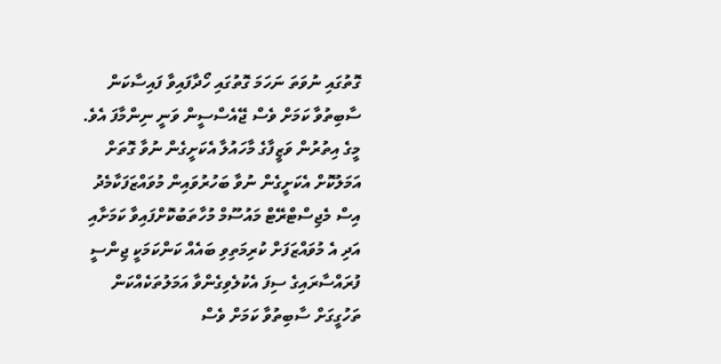ގޮތުގައި ނުވަތަ ނަހަމަ ގޮތުގައި ހޯދާފައިވާ ފައިސާކަން ސާބިތުވާ ކަމަށް ވެސް ޖޭއެސްސީން ވަނީ ނިންމާފަ އެވެ.
މީގެ އިތުރުން ވަޒީފާގެ މާހައުލާ އެކަށީގެން ނުވާ ގޮތަށް އަމަލުކޮށް އެކަށީގެން ނުވާ ބަހުރުވައިން މުވައްޒަފަކާމެދު އިސް މެޖިސްޓްރޭޓް މައުސޫމް މުހާތަބުކޮށްފައިވާ ކަމަށާއި އަދި އެ މުވައްޒަފަށް ކުރިމަތިވި ބައެއް ކަންކަމަކީ ޖިންސީ ފުރައްސާރައިގެ ސިފަ އެކުލެވިގެންވާ އަމަލުތަކެއްކަން ތަހުގީގަށް ސާބިތުވާ ކަމަށް ވެސް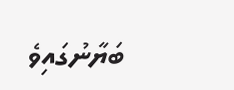ބަޔާނުގައިވެ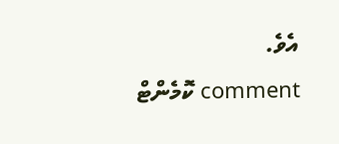އެވެ.
comment ކޮމެންޓް